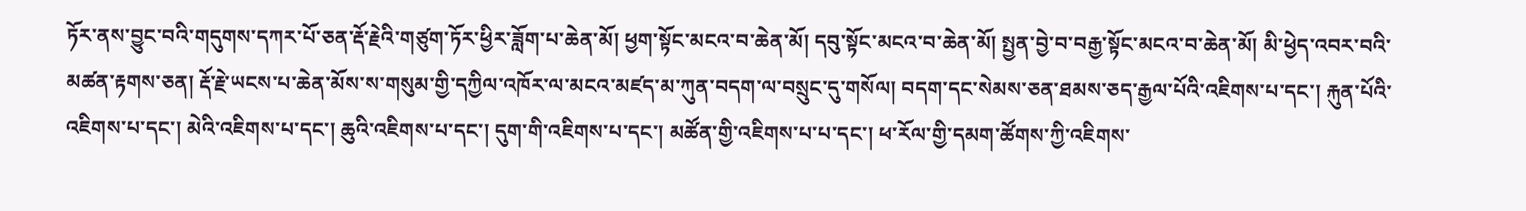ཏོར་ནས་བྱུང་བའི་གདུགས་དཀར་པོ་ཅན་རྡོ་རྗེའི་གཙུག་ཏོར་ཕྱིར་ཟློག་པ་ཆེན་མོ། ཕྱག་སྟོང་མངའ་བ་ཆེན་མོ། དབུ་སྟོང་མངའ་བ་ཆེན་མོ། སྤྱན་བྱེ་བ་བརྒྱ་སྟོང་མངའ་བ་ཆེན་མོ། མི་ཕྱེད་འབར་བའི་མཚན་རྟགས་ཅན། རྡོ་རྗེ་ཡངས་པ་ཆེན་མོས་ས་གསུམ་གྱི་དཀྱིལ་འཁོར་ལ་མངའ་མཛད་མ་ཀུན་བདག་ལ་བསྲུང་དུ་གསོལ། བདག་དང་སེམས་ཅན་ཐམས་ཅད་རྒྱལ་པོའི་འཇིགས་པ་དང་། རྐུན་པོའི་འཇིགས་པ་དང་། མེའི་འཇིགས་པ་དང་། ཆུའི་འཇིགས་པ་དང་། དུག་གི་འཇིགས་པ་དང་། མཚོན་གྱི་འཇིགས་པ་པ་དང་། ཕ་རོལ་གྱི་དམག་ཚོགས་ཀྱི་འཇིགས་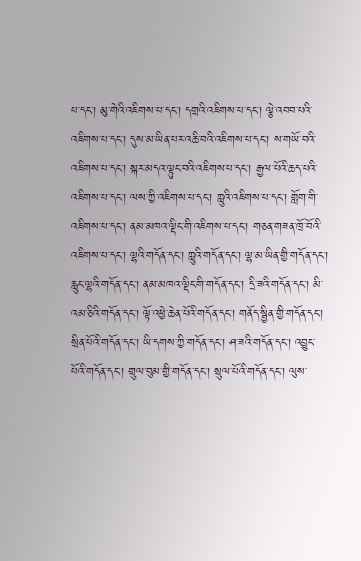པ་དང་། མུ་གེའི་འཇིགས་པ་དང་། དགྲའི་འཇིགས་པ་དང་། ལྕེ་འབབ་པའི་འཇིགས་པ་དང་། དུས་མ་ཡིན་པར་འཆི་བའི་འཇིགས་པ་དང་། ས་གཡོ་བའི་འཇིགས་པ་དང་། སྐར་མདའ་ལྟུང་བའི་འཇིགས་པ་དང་། རྒྱལ་པོའི་ཆད་པའི་འཇིགས་པ་དང་། ལས་ཀྱི་འཇིགས་པ་དང་། ཀླུའི་འཇིགས་པ་དང་། གློག་གི་འཇིགས་པ་དང་། ནམ་མཁའ་ལྡིང་གི་འཇིགས་པ་དང་། གཅན་གཟན་ཁྲོ་བོའི་འཇིགས་པ་དང་། ལྷའི་གདོན་དང་། ཀླུའི་གདོན་དང་། ལྷ་མ་ཡིན་གྱི་གདོན་དང་། རླུང་ལྷའི་གདོན་དང་། ནམ་མཁའ་ལྡིང་གི་གདོན་དང་། དྲི་ཟའི་གདོན་དང་། མི་འམ་ཅིའི་གདོན་དང་། ལྟོ་འཕྱེ་ཆེན་པོའི་གདོན་དང་། གནོད་སྦྱིན་གྱི་གདོན་དང་། སྲིན་པོའི་གདོན་དང་། ཡི་དགས་ཀྱི་གདོན་དང་། ཤ་ཟའི་གདོན་དང་། འབྱུང་པོའི་གདོན་དང་། གྲུལ་བུམ་གྱི་གདོན་དང་། སྲུལ་པོའི་གདོན་དང་། ལུས་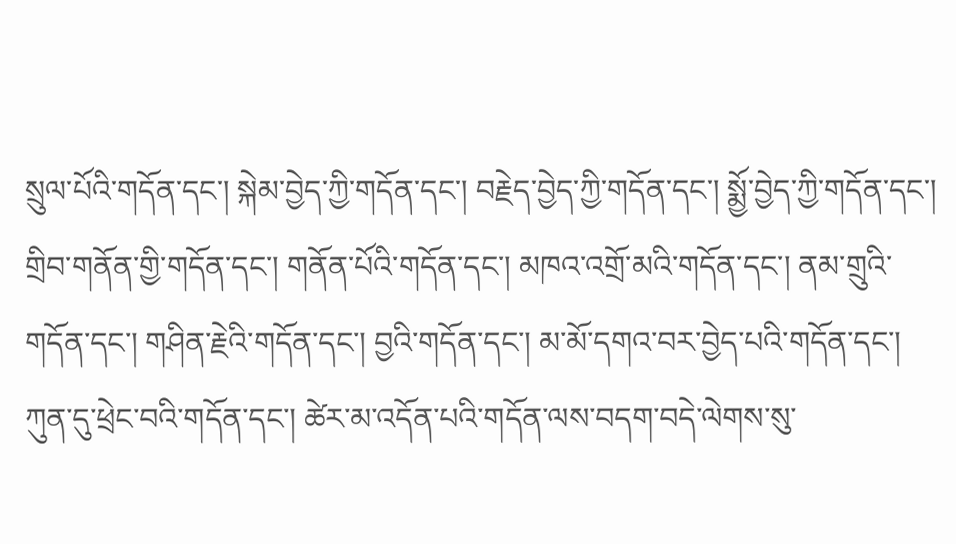སྲུལ་པོའི་གདོན་དང་། སྐེམ་བྱེད་ཀྱི་གདོན་དང་། བརྗེད་བྱེད་ཀྱི་གདོན་དང་། སྨྱོ་བྱེད་ཀྱི་གདོན་དང་། གྲིབ་གནོན་གྱི་གདོན་དང་། གནོན་པོའི་གདོན་དང་། མཁའ་འགྲོ་མའི་གདོན་དང་། ནམ་གྲུའི་གདོན་དང་། གཤིན་རྗེའི་གདོན་དང་། བྱའི་གདོན་དང་། མ་མོ་དགའ་བར་བྱེད་པའི་གདོན་དང་། ཀུན་དུ་ཕྲེང་བའི་གདོན་དང་། ཚེར་མ་འདོན་པའི་གདོན་ལས་བདག་བདེ་ལེགས་སུ་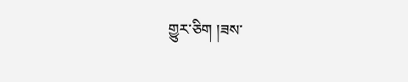གྱུར་ཅིག །ཟས་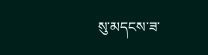སུ་མདངས་ཟ་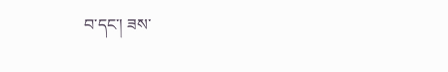བ་དང་། ཟས་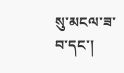སུ་མངལ་ཟ་བ་དང་།